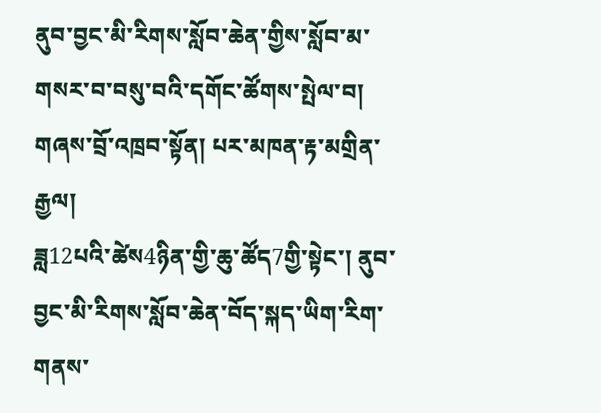ནུབ་བྱང་མི་རིགས་སློབ་ཆེན་གྱིས་སློབ་མ་གསར་བ་བསུ་བའི་དགོང་ཚོགས་སྤེལ་བ།
གཞས་བྲོ་འཁྲབ་སྟོན། པར་མཁན་རྟ་མགྲིན་རྒྱལ།
ཟླ12པའི་ཚེས4ཉིན་གྱི་ཆུ་ཚོད7གྱི་སྟེང་། ནུབ་བྱང་མི་རིགས་སློབ་ཆེན་བོད་སྐད་ཡིག་རིག་གནས་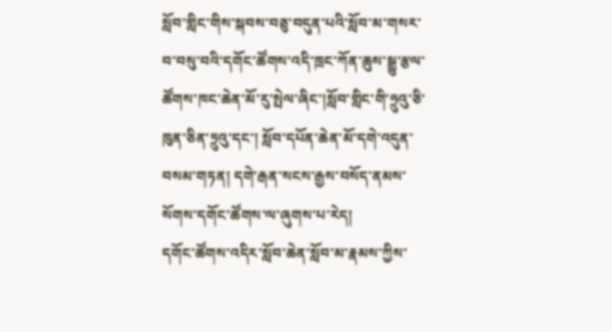སློབ་གླིང་གིས་སྐབས་བཅུ་བདུན་པའི་སློབ་མ་གསར་བ་བསུ་བའི་དགོང་ཚོགས་འདི་ཁྲང་ཀོན་ཆུས་སྒྱུ་རྩལ་ཚོགས་ཁང་ཆེན་མོ་རུ་སྤེལ་ཞིང་།སློབ་གླིང་གི་ཧྲུའུ་ཅི་ཁུན་ཅིན་ཏྲུའུ་དང་། སློབ་དཔོན་ཆེན་མོ་དགེ་འདུན་བསམ་གཏན། དགེ་རྒན་སངས་རྒྱས་བསོད་ནམས་སོགས་དགོང་ཚོགས་ལ་ཞུགས་པ་རེད།
དགོང་ཚོགས་འདིར་སློབ་ཆེན་སློབ་མ་རྣམས་ཀྱིས་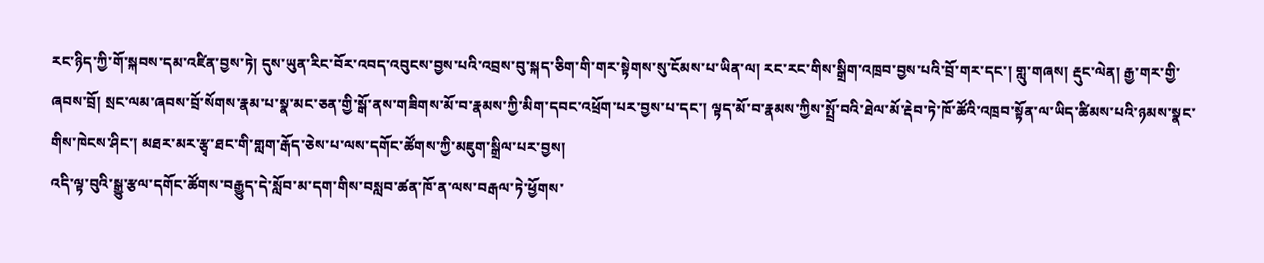རང་ཉིད་ཀྱི་གོ་སྐབས་དམ་འཛིན་བྱས་ཏེ། དུས་ཡུན་རིང་བོར་འབད་འབུངས་བྱས་པའི་འབྲས་བུ་སྐད་ཅིག་གི་གར་སྟེགས་སུ་ངོམས་པ་ཡིན་ལ། རང་རང་གིས་སྒྲིག་འཁྲབ་བྱས་པའི་བྲོ་གར་དང་། གླུ་གཞས། རྡུང་ལེན། རྒྱ་གར་གྱི་ཞབས་བྲོ། སྲང་ལམ་ཞབས་བྲོ་སོགས་རྣམ་པ་སྣ་མང་ཅན་གྱི་སྒོ་ནས་གཟིགས་མོ་བ་རྣམས་ཀྱི་མིག་དབང་འཕྲོག་པར་བྱས་པ་དང་། ལྟད་མོ་བ་རྣམས་ཀྱིས་སྤྲོ་བའི་ཐེལ་མོ་རྡེབ་ཏེ་ཁོ་ཚོའི་འཁྲབ་སྟོན་ལ་ཡིད་ཚིམས་པའི་ཉམས་སྣང་གིས་ཁེངས་ཤིང་། མཐར་མར་རྩྭ་ཐང་གི་གླག་རྒོད་ཅེས་པ་ལས་དགོང་ཚོགས་ཀྱི་མཇུག་སྒྲིལ་པར་བྱས།
འདི་ལྟ་བུའི་སྒྱུ་རྩལ་དགོང་ཚོགས་བརྒྱུད་དེ་སློབ་མ་དག་གིས་བསླབ་ཚན་ཁོ་ན་ལས་བརྒལ་ཏེ་ཕྱོགས་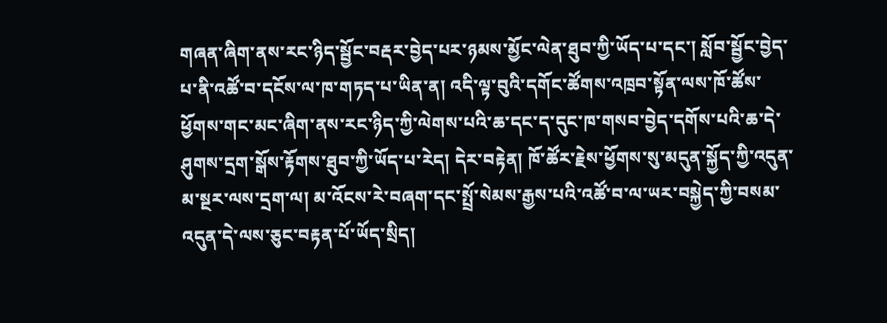གཞན་ཞིག་ནས་རང་ཉིད་སྦྱོང་བརྡར་བྱེད་པར་ཉམས་མྱོང་ལེན་ཐུབ་ཀྱི་ཡོད་པ་དང་། སློབ་སྦྱོང་བྱེད་པ་ནི་འཚོ་བ་དངོས་ལ་ཁ་གཏད་པ་ཡིན་ན། འདི་ལྟ་བུའི་དགོང་ཚོགས་འཁྲབ་སྟོན་ལས་ཁོ་ཚོས་ཕྱོགས་གང་མང་ཞིག་ནས་རང་ཉིད་ཀྱི་ལེགས་པའི་ཆ་དང་ད་དུང་ཁ་གསབ་བྱེད་དགོས་པའི་ཆ་དེ་ཤུགས་དྲག་སྒོས་རྟོགས་ཐུབ་ཀྱི་ཡོད་པ་རེད། དེར་བརྟེན། ཁོ་ཚོར་རྗེས་ཕྱོགས་སུ་མདུན་སྐྱོད་ཀྱི་འདུན་མ་སྔར་ལས་དྲག་ལ། མ་འོངས་རེ་བཞག་དང་སྤྲོ་སེམས་རྒྱས་པའི་འཚོ་བ་ལ་ཡར་བསྐྱེད་ཀྱི་བསམ་འདུན་དེ་ལས་ཅུང་བརྟན་པོ་ཡོད་སྲིད།